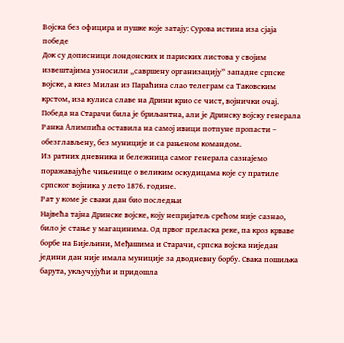Војска без официра и пушке које затају: Сурова истина иза сјаја победе
Док су дописници лондонских и париских листова у својим извештајима узносили „савршену организацију” западне српске војске, а кнез Милан из Параћина слао телеграм са Таковским крстом, иза кулиса славе на Дрини крио се чист, војнички очај. Победа на Старачи била је бриљантна, али је Дринску војску генерала Ранка Алимпића оставила на самој ивици потпуне пропасти – обезглављену, без муниције и са рањеном командом.
Из ратних дневника и бележница самог генерала сазнајемо поражавајуће чињенице о великим оскудицама које су пратиле српског војника у лето 1876. године.
Рат у коме је сваки дан био последњи
Највећа тајна Дринске војске, коју непријатељ срећом није сазнао, било је стање у магацинима. Од првог преласка реке, па кроз крваве борбе на Бијељини, Међашима и Старачи, српска војска ниједан једини дан није имала муниције за дводневну борбу. Свака пошиљка барута, укључујући и придошла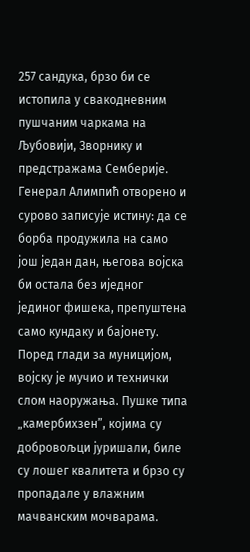257 сандука, брзо би се истопила у свакодневним пушчаним чаркама на Љубовији, Зворнику и предстражама Семберије. Генерал Алимпић отворено и сурово записује истину: да се борба продужила на само још један дан, његова војска би остала без иједног јединог фишека, препуштена само кундаку и бајонету.
Поред глади за муницијом, војску је мучио и технички слом наоружања. Пушке типа „камербихзен”, којима су добровољци јуришали, биле су лошег квалитета и брзо су пропадале у влажним мачванским мочварама.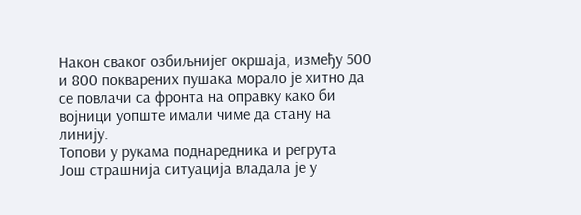Након сваког озбиљнијег окршаја, између 500 и 800 покварених пушака морало је хитно да се повлачи са фронта на оправку како би војници уопште имали чиме да стану на линију.
Топови у рукама поднаредника и регрута
Још страшнија ситуација владала је у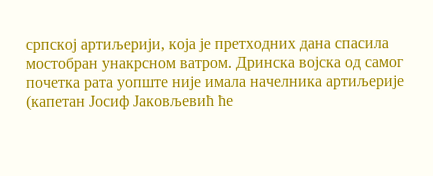српској артиљерији, која је претходних дана спасила мостобран унакрсном ватром. Дринска војска од самог почетка рата уопште није имала начелника артиљерије (капетан Јосиф Јаковљевић ће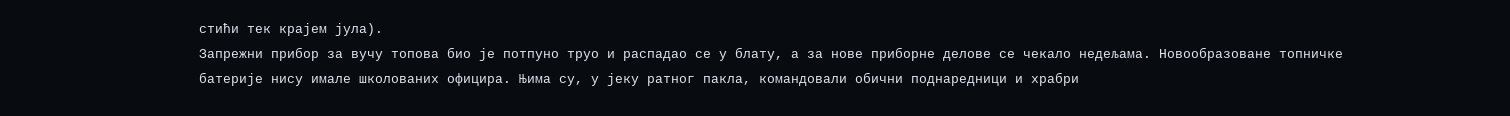стићи тек крајем јула).
Запрежни прибор за вучу топова био је потпуно труо и распадао се у блату, а за нове приборне делове се чекало недељама. Новообразоване топничке батерије нису имале школованих официра. Њима су, у јеку ратног пакла, командовали обични поднаредници и храбри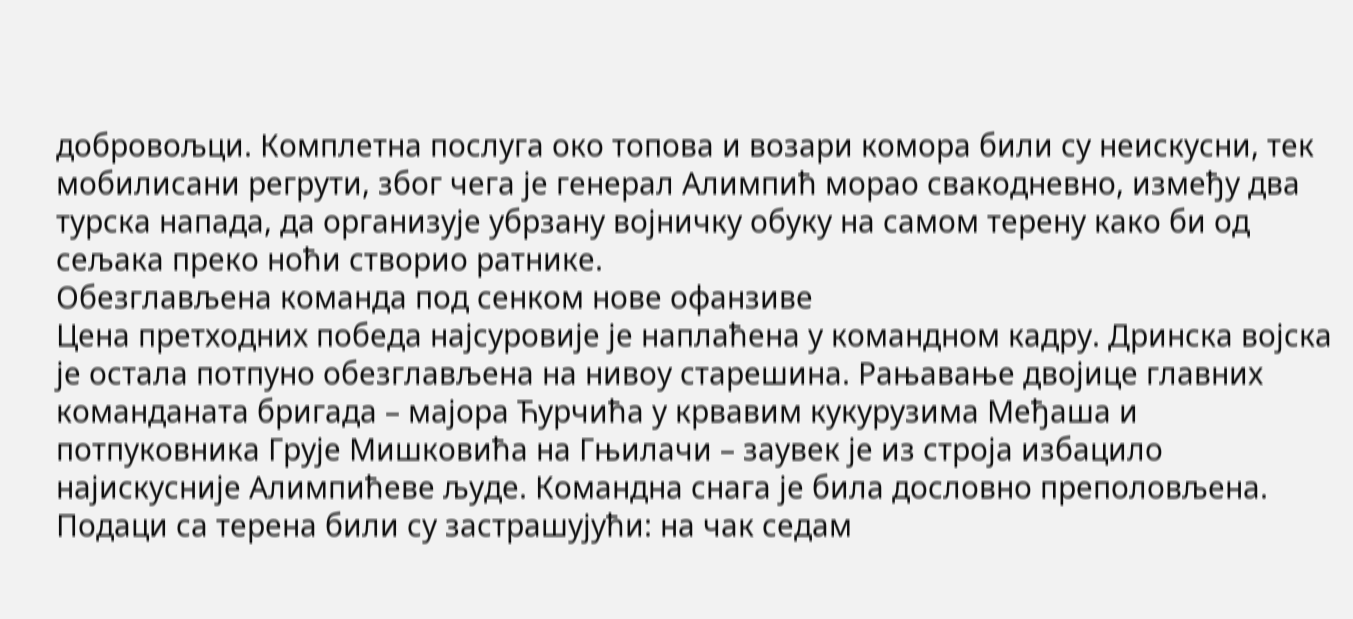добровољци. Комплетна послуга око топова и возари комора били су неискусни, тек мобилисани регрути, због чега је генерал Алимпић морао свакодневно, између два турска напада, да организује убрзану војничку обуку на самом терену како би од сељака преко ноћи створио ратнике.
Обезглављена команда под сенком нове офанзиве
Цена претходних победа најсуровије је наплаћена у командном кадру. Дринска војска је остала потпуно обезглављена на нивоу старешина. Рањавање двојице главних команданата бригада – мајора Ћурчића у крвавим кукурузима Међаша и потпуковника Грује Мишковића на Гњилачи – заувек је из строја избацило најискусније Алимпићеве људе. Командна снага је била дословно преполовљена.
Подаци са терена били су застрашујући: на чак седам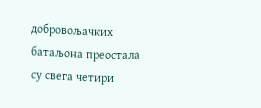добровољачких батаљона преостала су свега четири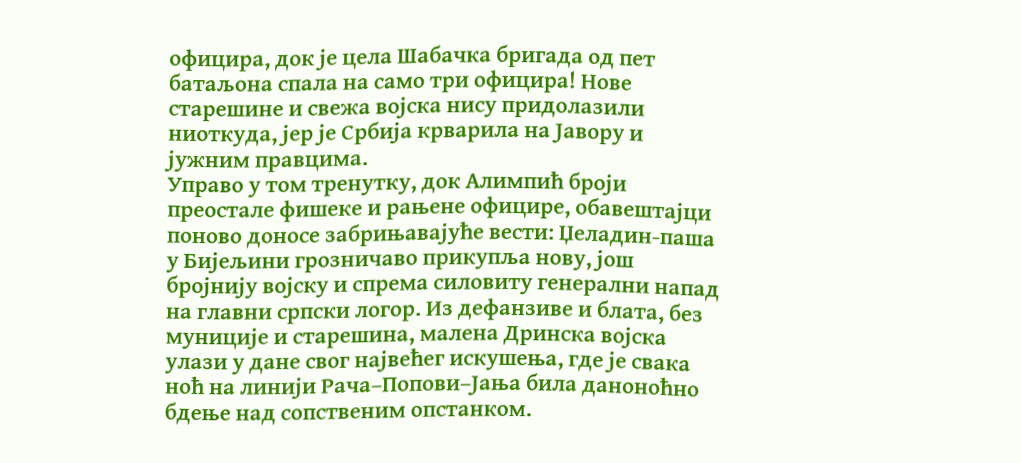официра, док је цела Шабачка бригада од пет батаљона спала на само три официра! Нове старешине и свежа војска нису придолазили ниоткуда, јер је Србија крварила на Јавору и јужним правцима.
Управо у том тренутку, док Алимпић броји преостале фишеке и рањене официре, обавештајци поново доносе забрињавајуће вести: Џеладин-паша у Бијељини грозничаво прикупља нову, још бројнију војску и спрема силовиту генерални напад на главни српски логор. Из дефанзиве и блата, без муниције и старешина, малена Дринска војска улази у дане свог највећег искушења, где је свака ноћ на линији Рача–Попови–Јања била даноноћно бдење над сопственим опстанком.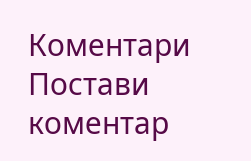Коментари
Постави коментар